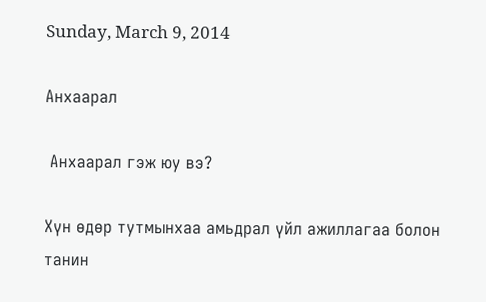Sunday, March 9, 2014

Анхаарал

 Анхаарал гэж юу вэ?

Хүн өдөр тутмынхаа амьдрал үйл ажиллагаа болон танин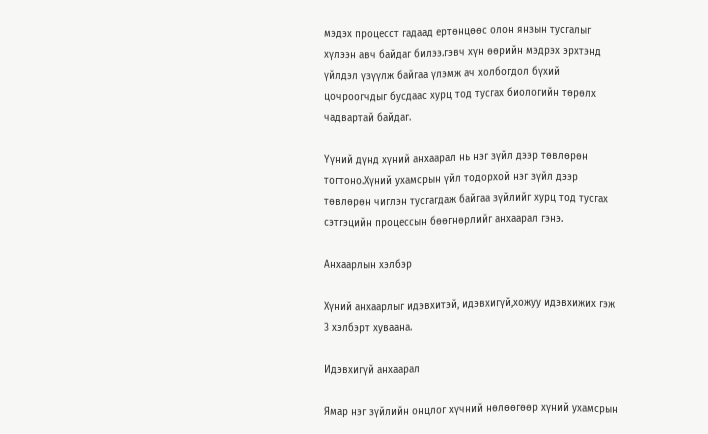мэдэх процесст гадаад ертөнцөөс олон янзын тусгалыг хүлээн авч байдаг билээ.гэвч хүн өөрийн мэдрэх эрхтэнд үйлдэл үзүүлж байгаа үлэмж ач холбогдол бүхий цочроогчдыг бусдаас хурц тод тусгах биологийн төрөлх чадвартай байдаг.

Үүний дүнд хүний анхаарал нь нэг зүйл дээр төвлөрөн тогтоно.Хүний ухамсрын үйл тодорхой нэг зүйл дээр төвлөрөн чиглэн тусгагдаж байгаа зүйлийг хурц тод тусгах сэтгэцийн процессын бөөгнөрлийг анхаарал гэнэ.

Анхаарлын хэлбэр

Хүний анхаарлыг идэвхитэй, идэвхигүй,хожуу идэвхижих гэж 3 хэлбэрт хуваана.

Идэвхигүй анхаарал

Ямар нэг зүйлийн онцлог хүчний нөлөөгөөр хүний ухамсрын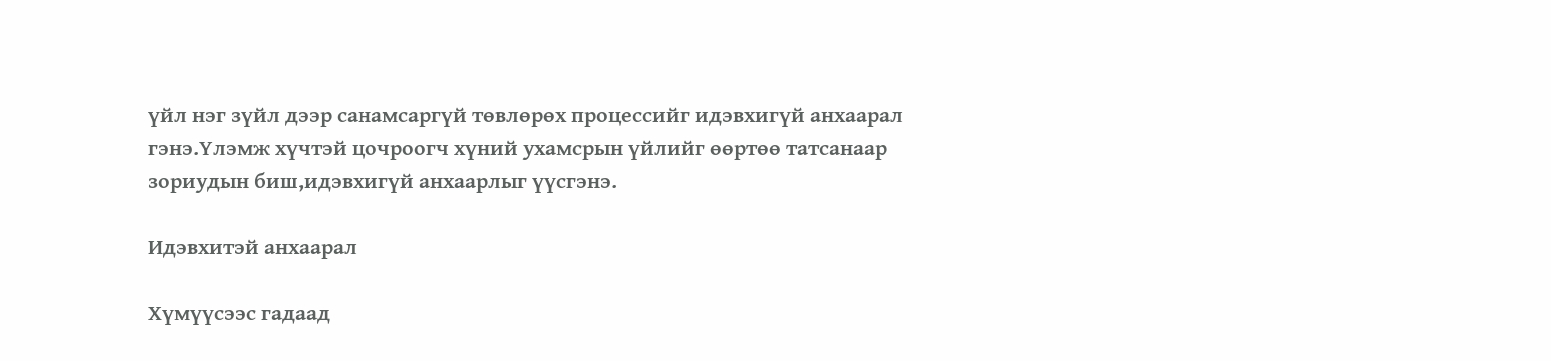үйл нэг зүйл дээр санамсаргүй төвлөрөх процессийг идэвхигүй анхаарал гэнэ.Үлэмж хүчтэй цочроогч хүний ухамсрын үйлийг өөртөө татсанаар зориудын биш,идэвхигүй анхаарлыг үүсгэнэ.

Идэвхитэй анхаарал

Хүмүүсээс гадаад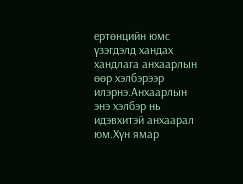ертөнцийн юмс үзэгдэлд хандах хандлага анхаарлын өөр хэлбэрээр илэрнэ.Анхаарлын энэ хэлбэр нь идэвхитэй анхаарал юм.Хүн ямар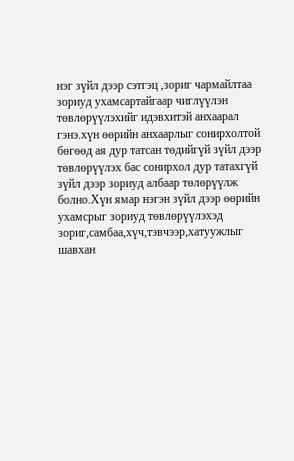нэг зүйл дээр сэтгэц ,зориг чармайлтаа зориуд ухамсартайгаар чиглүүлэн төвлөрүүлэхийг идэвхитэй анхаарал гэнэ.хүн өөрийн анхаарлыг сонирхолтой бөгөөд ая дур татсан төдийгүй зүйл дээр төвлөрүүлэх бас сонирхол дур татахгүй зүйл дээр зориуд албаар төлөрүүлж болно.Хүн ямар нэгэн зүйл дээр өөрийн ухамсрыг зориуд төвлөрүүлэхэд зориг,самбаа,хүч,тэвчээр,хатуужлыг шавхан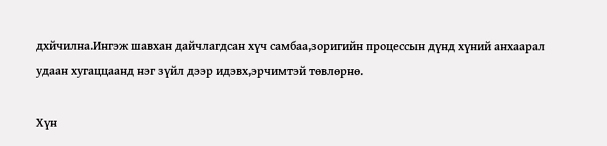дхйчилна.Ингэж шавхан дайчлагдсан хүч самбаа,зоригийн процессын дүнд хүний анхаарал удаан хугаццаанд нэг зүйл дээр идэвх,эрчимтэй төвлөрнө.

Хүн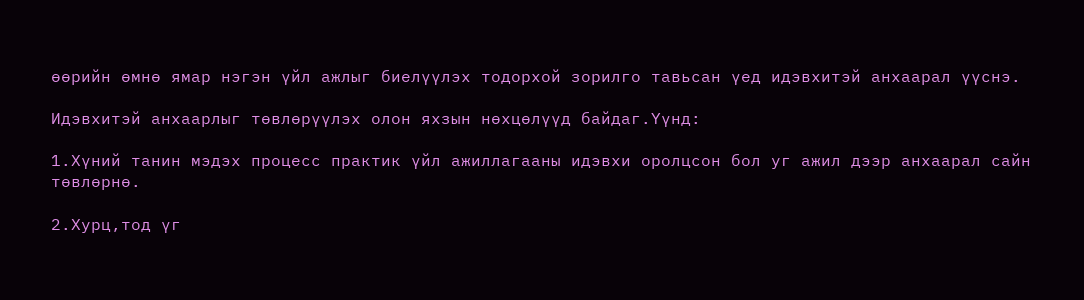өөрийн өмнө ямар нэгэн үйл ажлыг биелүүлэх тодорхой зорилго тавьсан үед идэвхитэй анхаарал үүснэ.

Идэвхитэй анхаарлыг төвлөрүүлэх олон яхзын нөхцөлүүд байдаг.Үүнд:

1.Хүний танин мэдэх процесс практик үйл ажиллагааны идэвхи оролцсон бол уг ажил дээр анхаарал сайн төвлөрнө.

2.Хурц,тод үг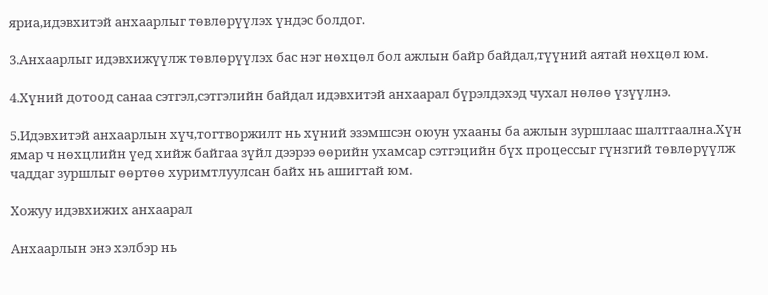яриа,идэвхитэй анхаарлыг төвлөрүүлэх үндэс болдог.

3.Анхаарлыг идэвхижүүлж төвлөрүүлэх бас нэг нөхцөл бол ажлын байр байдал,түүний аятай нөхцөл юм.

4.Хүний дотоод санаа сэтгэл,сэтгэлийн байдал идэвхитэй анхаарал бүрэлдэхэд чухал нөлөө үзүүлнэ.

5.Идэвхитэй анхаарлын хүч,тогтворжилт нь хүний эзэмшсэн оюун ухааны ба ажлын зуршлаас шалтгаална.Хүн ямар ч нөхцлийн үед хийж байгаа зүйл дээрээ өөрийн ухамсар сэтгэцийн бүх процессыг гүнзгий төвлөрүүлж чаддаг зуршлыг өөртөө хуримтлуулсан байх нь ашигтай юм.

Хожуу идэвхижих анхаарал

Анхаарлын энэ хэлбэр нь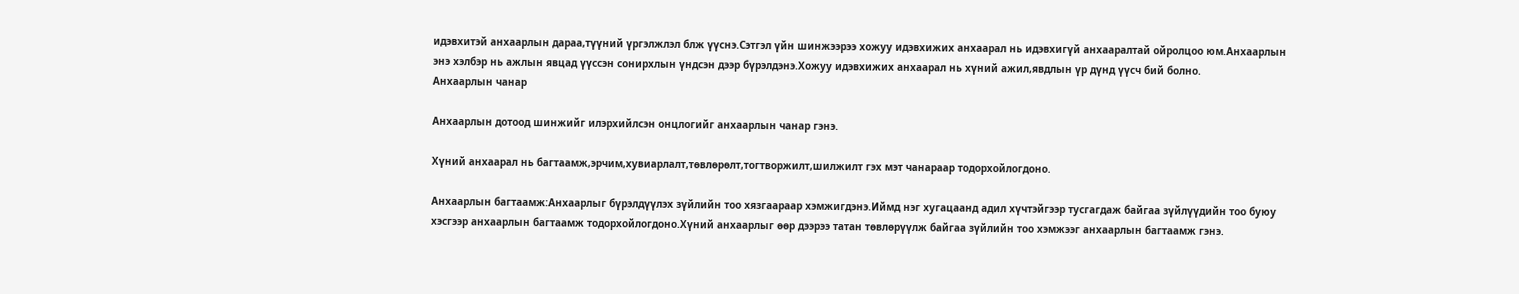идэвхитэй анхаарлын дараа,түүний үргэлжлэл блж үүснэ.Сэтгэл үйн шинжээрээ хожуу идэвхижих анхаарал нь идэвхигүй анхааралтай ойролцоо юм.Анхаарлын энэ хэлбэр нь ажлын явцад үүссэн сонирхлын үндсэн дээр бүрэлдэнэ.Хожуу идэвхижих анхаарал нь хүний ажил,явдлын үр дүнд үүсч бий болно.
Анхаарлын чанар

Анхаарлын дотоод шинжийг илэрхийлсэн онцлогийг анхаарлын чанар гэнэ.

Хүний анхаарал нь багтаамж,эрчим,хувиарлалт,төвлөрөлт,тогтворжилт,шилжилт гэх мэт чанараар тодорхойлогдоно.

Анхаарлын багтаамж:Анхаарлыг бүрэлдүүлэх зүйлийн тоо хязгаараар хэмжигдэнэ.Иймд нэг хугацаанд адил хүчтэйгээр тусгагдаж байгаа зүйлүүдийн тоо буюу хэсгээр анхаарлын багтаамж тодорхойлогдоно.Хүний анхаарлыг өөр дээрээ татан төвлөрүүлж байгаа зүйлийн тоо хэмжээг анхаарлын багтаамж гэнэ.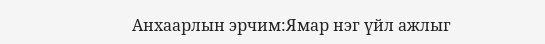Анхаарлын эрчим:Ямар нэг үйл ажлыг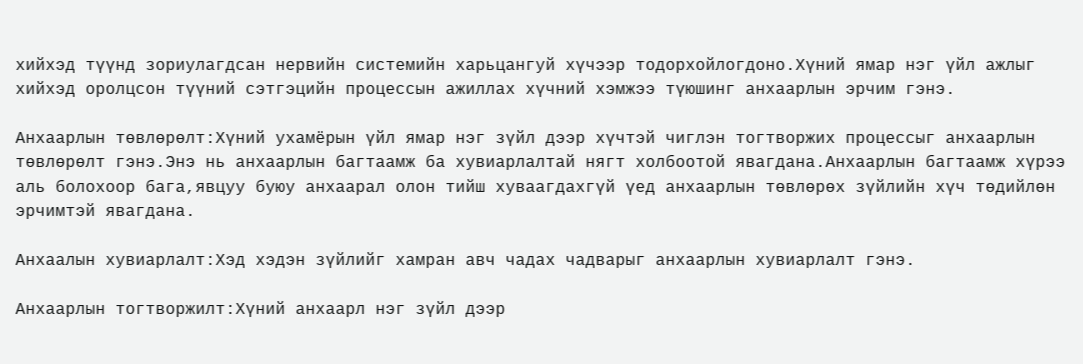хийхэд түүнд зориулагдсан нервийн системийн харьцангуй хүчээр тодорхойлогдоно.Хүний ямар нэг үйл ажлыг хийхэд оролцсон түүний сэтгэцийн процессын ажиллах хүчний хэмжээ түюшинг анхаарлын эрчим гэнэ.

Анхаарлын төвлөрөлт:Хүний ухамёрын үйл ямар нэг зүйл дээр хүчтэй чиглэн тогтворжих процессыг анхаарлын төвлөрөлт гэнэ.Энэ нь анхаарлын багтаамж ба хувиарлалтай нягт холбоотой явагдана.Анхаарлын багтаамж хүрээ аль болохоор бага,явцуу буюу анхаарал олон тийш хуваагдахгүй үед анхаарлын төвлөрөх зүйлийн хүч төдийлөн эрчимтэй явагдана.

Анхаалын хувиарлалт:Хэд хэдэн зүйлийг хамран авч чадах чадварыг анхаарлын хувиарлалт гэнэ.

Анхаарлын тогтворжилт:Хүний анхаарл нэг зүйл дээр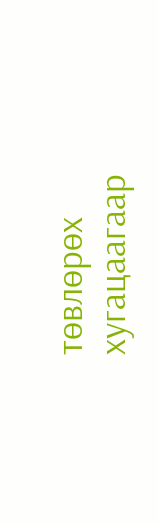төвлөрөх хугацаагаар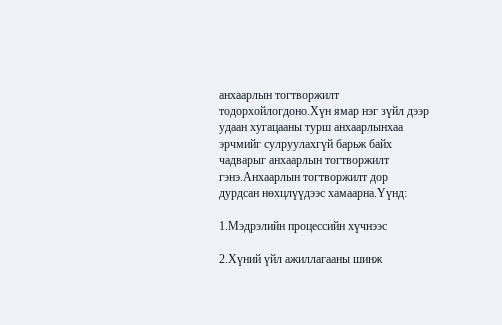анхаарлын тогтворжилт тодорхойлогдоно.Хүн ямар нэг зүйл дээр удаан хугацааны турш анхаарлынхаа эрчмийг сулруулахгүй барьж байх чадварыг анхаарлын тогтворжилт гэнэ.Анхаарлын тогтворжилт дор дурдсан нөхцлүүдээс хамаарна.Үүнд:

1.Мэдрэлийн процессийн хүчнээс

2.Хүний үйл ажиллагааны шинж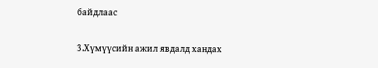байдлаас

3.Хүмүүсийн ажил явдалд хандах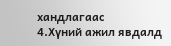хандлагаас
4.Хүний ажил явдалд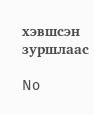хэвшсэн зуршлаас

No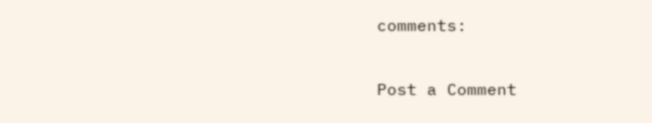comments:

Post a Comment